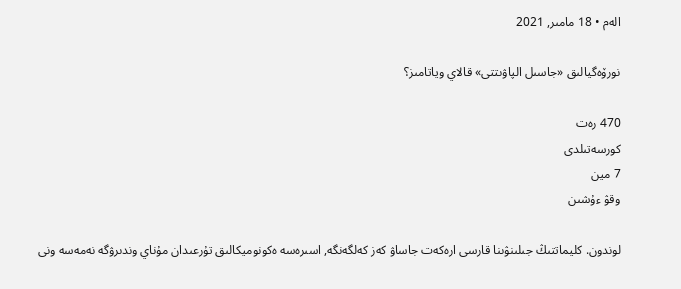الەم • 18 مامىر, 2021

نورۆەگيالىق «جاسىل الپاۋىتتى» قالاي وياتامىز؟

470 رەت
كورسەتىلدى
7 مين
وقۋ ءۇشىن

لوندون. كليماتتىڭ جىلىنۋىنا قارسى ارەكەت جاساۋ كەز كەلگەنگە, اسىرەسە ەكونوميكالىق تۇرعىدان مۇناي وندىرۋگە نەمەسە ونى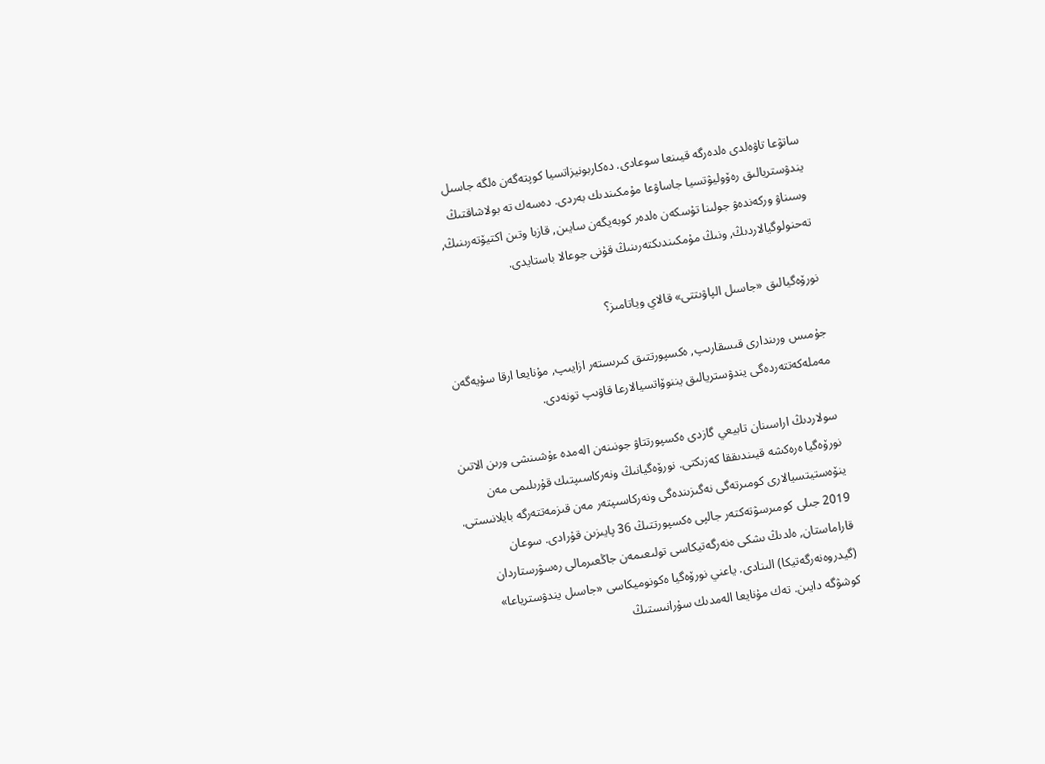ساتۋعا تاۋەلدى ەلدەرگە قيىنعا سوعادى. دەكاربونيزاتسيا كوپتەگەن ەلگە جاسىل يندۋستريالىق رەۆوليۋتسيا جاساۋعا مۇمكىندىك بەردى. دەسەك تە بولاشاقتىڭ وسىناۋ وركەندەۋ جولىنا تۇسكەن ەلدەر كوبەيگەن سايىن, قازبا وتىن اكتيۆتەرىنىڭ, تەحنولوگيالاردىڭ, ونىڭ مۇمكىندىكتەرىنىڭ قۇنى جوعالا باستايدى.

نورۆەگيالىق «جاسىل الپاۋىتتى» قالاي وياتامىز؟

جۇمىس ورىندارى قىسقارىپ, ەكسپورتتىق كىرىستەر ازايىپ, مۇنايعا ارقا سۇيەگەن مەملەكەتتەردەگى يندۋستريالىق يننوۆاتسيالارعا قاۋىپ تونەدى.

سولاردىڭ اراسىنان تابيعي گازدى ەكسپورتتاۋ جونىنەن الەمدە ءۇشىنشى ورىن الاتىن نورۆەگيا ەرەكشە قيىندىققا كەزىكتى. نورۆەگيانىڭ ونەركاسىپتىك قۇرىلىمى مەن ينۆەستيتسيالارى كومىرتەگى نەگىزىندەگى ونەركاسىپتەر مەن قىزمەتتەرگە بايلانىستى. 2019 جىلى كومىرسۋتەكتەر جالپى ەكسپورتتىڭ 36 پايىزىن قۇرادى. سوعان قاراماستان, ەلدىڭ ىشكى ەنەرگەتيكاسى تولىعىمەن جاڭعىرمالى رەسۋرستاردان (گيدروەنەرگەتيكا) الىنادى. ياعني نورۆەگيا ەكونوميكاسى «جاسىل يندۋسترياعا» كوشۋگە دايىن. تەك مۇنايعا الەمدىك سۇرانىستىڭ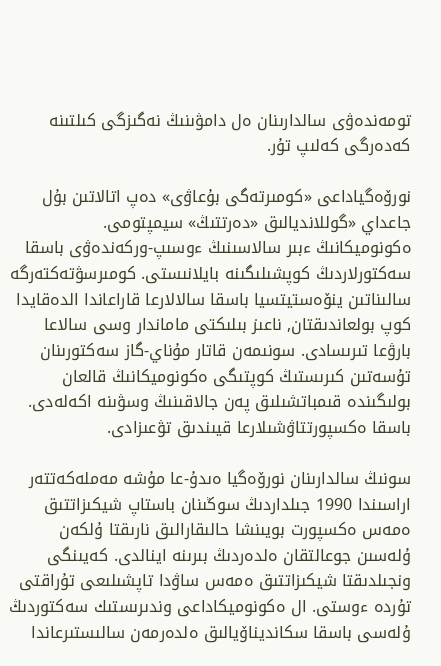تومەندەۋى سالدارىنان ەل دامۋىنىڭ نەگىزگى كىلتىنە كەدەرگى كەلىپ تۇر.

نورۆەگياداعى «كومىرتەگى بۇعاۋى» دەپ اتالاتىن بۇل جاعداي «گوللانديالىق «دەرتتىڭ» سيمپتومى. ەكونوميكانىڭ ءبىر سالاسىنىڭ ءوسىپ-وركەندەۋى باسقا سەكتورلاردىڭ كوپشىلىگىنە بايلانىستى. كومىرسۋتەكتەرگە سالىناتىن ينۆەستيتسيا باسقا سالالارعا قاراعاندا الدەقايدا كوپ بولعاندىقتان, ناعىز بىلىكتى ماماندار وسى سالاعا بارۋعا تىرىسادى. سونىمەن قاتار مۇناي-گاز سەكتورىنان تۇسەتىن كىرىستىڭ كوپتىگى ەكونوميكانىڭ قالعان بولىگىندە قىمباتشىلىق پەن جالاقىنىڭ وسۋىنە اكەلەدى. باسقا ەكسپورتتاۋشىلارعا قيىندىق تۋعىزادى.

سونىڭ سالدارىنان نورۆەگيا ەىدۇ-عا مۇشە مەملەكەتتەر اراسىندا 1990 جىلداردىڭ سوڭىنان باستاپ شيكىزاتتىق ەمەس ەكسپورت بويىنشا حالىقارالىق نارىقتا ۇلكەن ۇلەسىن جوعالتقان ەلدەردىڭ بىرىنە اينالدى. كەيىنگى ونجىلدىقتا شيكىزاتتىق ەمەس ساۋدا تاپشىلىعى تۇراقتى تۇردە ءوستى. ال ەكونوميكاداعى وندىرىستىك سەكتوردىڭ ۇلەسى باسقا سكانديناۆيالىق ەلدەرمەن سالىستىرعاندا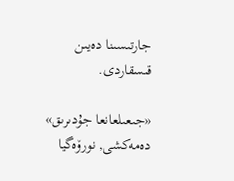جارتىسىنا دەيىن قىسقاردى.

«جىعىلعانعا جۇدىرىق» دەمەكشى, نورۆەگيا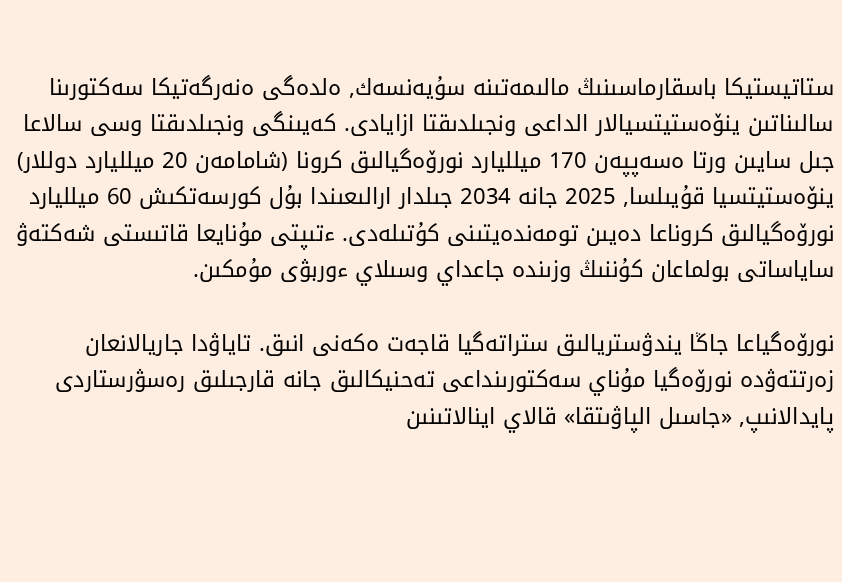ستاتيستيكا باسقارماسىنىڭ مالىمەتىنە سۇيەنسەك, ەلدەگى ەنەرگەتيكا سەكتورىنا سالىناتىن ينۆەستيتسيالار الداعى ونجىلدىقتا ازايادى. كەيىنگى ونجىلدىقتا وسى سالاعا جىل سايىن ورتا ەسەپپەن 170 ميلليارد نورۆەگيالىق كرونا (شامامەن 20 ميلليارد دوللار) ينۆەستيتسيا قۇيىلسا, 2025 جانە 2034 جىلدار ارالىعىندا بۇل كورسەتكىش 60 ميلليارد نورۆەگيالىق كروناعا دەيىن تومەندەيتىنى كۇتىلەدى. ءتىپتى مۇنايعا قاتىستى شەكتەۋ ساياساتى بولماعان كۇننىڭ وزىندە جاعداي وسىلاي ءوربۋى مۇمكىن.

نورۆەگياعا جاڭا يندۋستريالىق ستراتەگيا قاجەت ەكەنى انىق. تاياۋدا جاريالانعان زەرتتەۋدە نورۆەگيا مۇناي سەكتورىنداعى تەحنيكالىق جانە قارجىلىق رەسۋرستاردى پايدالانىپ, «جاسىل الپاۋىتقا» قالاي اينالاتىنىن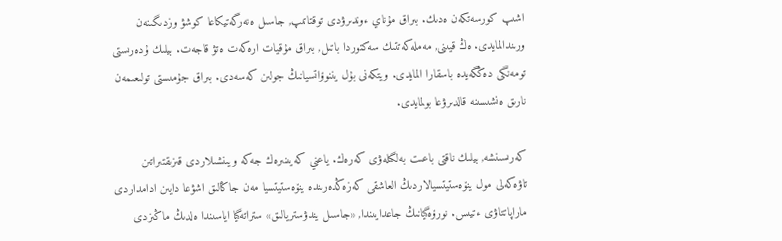اشىپ كورسەتكەن ەدىك. بىراق مۇناي ءوندىرۋدى توقتاتىپ, جاسىل ەنەرگەتيكاعا كوشۋ وزدىگىنەن ورىندالمايدى. ەڭ قيىنى, مەملەكەتتىك سەكتوردا باتىل, بىراق مۇقيات ارەكەت ەتۋ قاجەت. بيلىك ۇدەرىستى تومەنگى دەڭگەيدە باسقارا المايدى. ويتكەنى بۇل يننوۆاتسيانىڭ جولىن كەسەدى. بىراق جۇمىستى تولىعىمەن نارىق ەنشىسىنە قالدىرۋعا بولمايدى.

كەرىسىنشە, بيلىك ناقتى باعىت بەلگىلەۋى كەرەك. ياعني كەيىنىرەك جەكە ويىنشىلاردى قىزىقتىراتىن تاۋەكەلى مول ينۆەستيتسيالاردىڭ العاشقى كەزەڭدەرىندە ينۆەستيتسيا مەن جاڭالىق اشۋعا دايىن ادامداردى ماراپاتتاۋى ءتيىس. نورۆەگيانىڭ جاعدايىندا, «جاسىل يندۋستريالىق» ستراتەگيا اياسىندا ەلدىڭ ماڭىزدى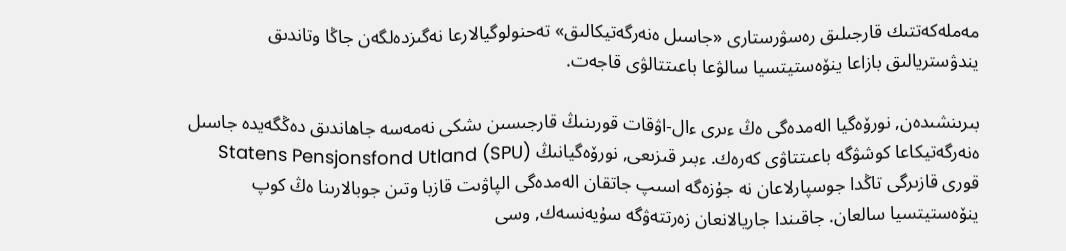مەملەكەتتىك قارجىلىق رەسۋرستارى «جاسىل ەنەرگەتيكالىق» تەحنولوگيالارعا نەگىزدەلگەن جاڭا وتاندىق يندۋستريالىق بازاعا ينۆەستيتسيا سالۋعا باعىتتالۋى قاجەت.

بىرىنشىدەن, نورۆەگيا الەمدەگى ەڭ ءىرى ءال-اۋقات قورىنىڭ قارجىسىن ىشكى نەمەسە جاھاندىق دەڭگەيدە جاسىل ەنەرگەتيكاعا كوشۋگە باعىتتاۋى كەرەك. ءبىر قىزىعى, نورۆەگيانىڭ Statens Pensjonsfond Utland (SPU) قورى قازىرگى تاڭدا جوسپارلاعان نە جۇزەگە اسىپ جاتقان الەمدەگى الپاۋىت قازبا وتىن جوبالارىنا ەڭ كوپ ينۆەستيتسيا سالعان. جاقىندا جاريالانعان زەرتتەۋگە سۇيەنسەك, وسى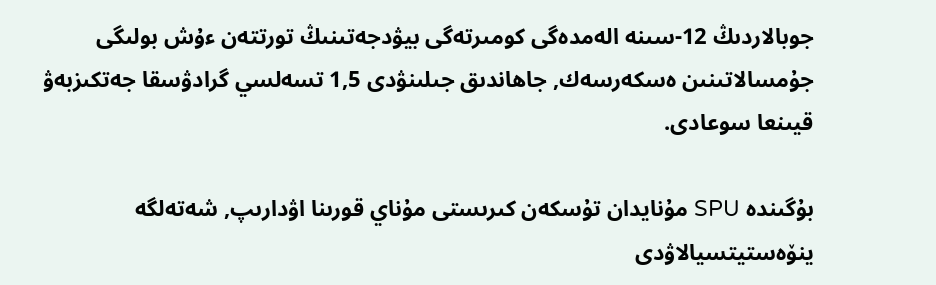جوبالاردىڭ 12-سىنە الەمدەگى كومىرتەگى بيۋدجەتىنىڭ تورتتەن ءۇش بولىگى جۇمسالاتىنىن ەسكەرسەك, جاھاندىق جىلىنۋدى 1,5 تسەلسي گرادۋسقا جەتكىزبەۋ قيىنعا سوعادى.

بۇگىندە SPU مۇنايدان تۇسكەن كىرىستى مۇناي قورىنا اۋدارىپ, شەتەلگە ينۆەستيتسيالاۋدى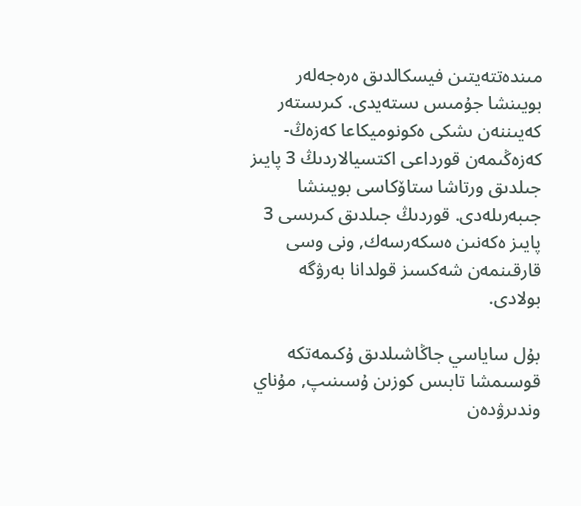مىندەتتەيتىن فيسكالدىق ەرەجەلەر بويىنشا جۇمىس ىستەيدى. كىرىستەر كەيىننەن ىشكى ەكونوميكاعا كەزەڭ-كەزەڭىمەن قورداعى اكتسيالاردىڭ 3 پايىز جىلدىق ورتاشا ستاۆكاسى بويىنشا جىبەرىلەدى. قوردىڭ جىلدىق كىرىسى 3 پايىز ەكەنىن ەسكەرسەك, ونى وسى قارقىنمەن شەكسىز قولدانا بەرۋگە بولادى.

بۇل ساياسي جاڭاشىلدىق ۇكىمەتكە قوسىمشا تابىس كوزىن ۇسىنىپ, مۇناي وندىرۋدەن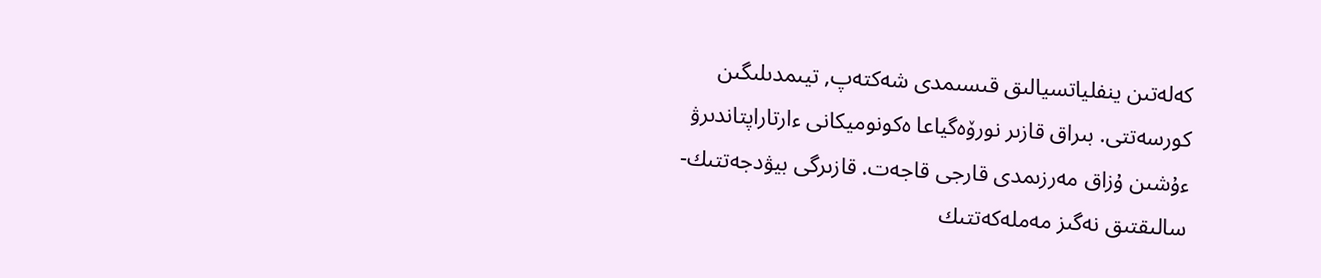كەلەتىن ينفلياتسيالىق قىسىمدى شەكتەپ, تيىمدىلىگىن كورسەتتى. بىراق قازىر نورۆەگياعا ەكونوميكانى ءارتاراپتاندىرۋ ءۇشىن ۇزاق مەرزىمدى قارجى قاجەت. قازىرگى بيۋدجەتتىك-سالىقتىق نەگىز مەملەكەتتىك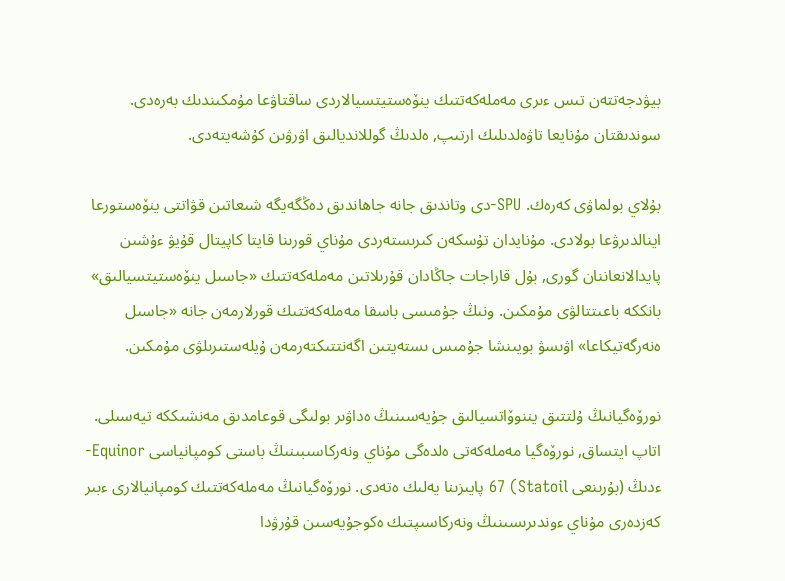بيۋدجەتتەن تىس ءىرى مەملەكەتتىك ينۆەستيتسيالاردى ساقتاۋعا مۇمكىندىك بەرەدى. سوندىقتان مۇنايعا تاۋەلدىلىك ارتىپ, ەلدىڭ گوللانديالىق اۋرۋىن كۇشەيتەدى.

بۇلاي بولماۋى كەرەك. SPU-دى وتاندىق جانە جاھاندىق دەڭگەيگە شىعاتىن قۋاتتى ينۆەستورعا اينالدىرۋعا بولادى. مۇنايدان تۇسكەن كىرىستەردى مۇناي قورىنا قايتا كاپيتال قۇيۋ ءۇشىن پايدالانعاننان گورى, بۇل قاراجات جاڭادان قۇرىلاتىن مەملەكەتتىك «جاسىل ينۆەستيتسيالىق» بانككە باعىتتالۋى مۇمكىن. ونىڭ جۇمىسى باسقا مەملەكەتتىك قورلارمەن جانە «جاسىل ەنەرگەتيكاعا» اۋىسۋ بويىنشا جۇمىس ىستەيتىن اگەنتتىكتەرمەن ۇيلەستىرىلۋى مۇمكىن.

نورۆەگيانىڭ ۇلتتىق يننوۆاتسيالىق جۇيەسىنىڭ ەداۋىر بولىگى قوعامدىق مەنشىككە تيەسىلى. اتاپ ايتساق, نورۆەگيا مەملەكەتى ەلدەگى مۇناي ونەركاسىبىنىڭ باستى كومپانياسى Equinor-ءدىڭ (بۇرىنعى Statoil) 67 پايىزىنا يەلىك ەتەدى. نورۆەگيانىڭ مەملەكەتتىك كومپانيالارى ءبىر كەزدەرى مۇناي ءوندىرىسىنىڭ ونەركاسىپتىك ەكوجۇيەسىن قۇرۋدا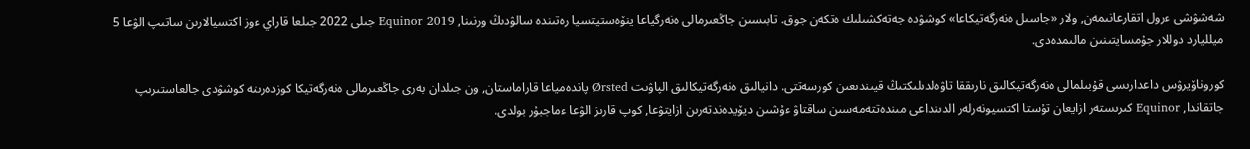شەشۋشى ءرول اتقارعانىمەن, ولار «جاسىل ەنەرگەتيكاعا» كوشۋدە جەتەكشىلىك ەتكەن جوق. تابىسىن جاڭعىرمالى ەنەرگياعا ينۆەستيتسيا رەتىندە سالۋدىڭ ورنىنا, Equinor 2019 جىلى 2022 جىلعا قاراي ءوز اكتسيالارىن ساتىپ الۋعا 5 ميلليارد دوللار جۇمسايتىنىن مالىمدەدى.

كوروناۆيرۋس داعدارىسى قۇبىلمالى ەنەرگەتيكالىق نارىققا تاۋەلدىلىكتىڭ قيىندىعىن كورسەتتى. دانيالىق ەنەرگەتيكالىق الپاۋىت Ørsted پاندەمياعا قاراماستان, ون جىلدان بەرى جاڭعىرمالى ەنەرگەتيكا كوزدەرىنە كوشۋدى جالعاستىرىپ جاتقاندا, Equinor كىرىستەر ازايعان تۇستا اكتسيونەرلەر الدىنداعى مىندەتتەمەسىن ساقتاۋ ءۇشىن ديۆيدەندتەرىن ازايتۋعا, كوپ قارىز الۋعا ءماجبۇر بولدى.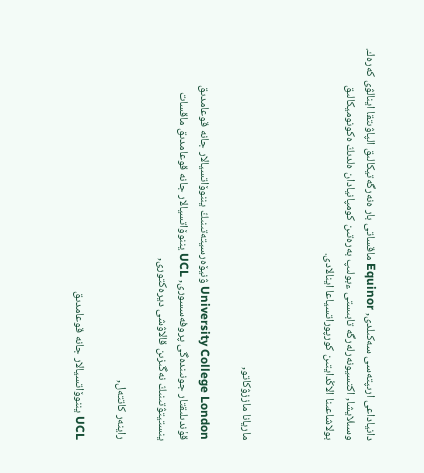دانياداعى ارىپتەسى سەكىلدى, Equinor ماقساتى بار ەنەرگەتيكالىق الپاۋىتقا اينالۋى كەرەك. وسىلايشا, اكتسيونەرلەرگە تابىستى ءبولىپ بەرەتىن كومپانيادان ەلدىڭ ەكونوميكالىق بولاشاعىنا الاڭدايتىن كورپوراتسياعا اينالادى.



ماريانا ماززۋكاتو,

University College London ۋنيۆەرسيتەتىنىڭ يننوۆاتسيالار جانە قوعامدىق قۇندىلىقتار جونىندەگى پروفەسسورى, UCL يننوۆاتسيالار جانە قوعامدىق ماقسات ينستيتۋتىنىڭ نەگىزىن قالاۋشى ديرەكتورى,

راينەر كاتتەل,

UCL يننوۆاتسيالار جانە قوعامدىق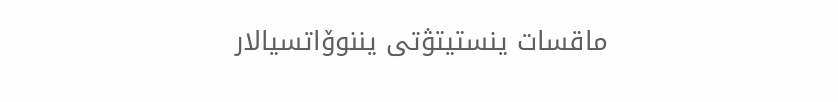ماقسات ينستيتۋتى يننوۆاتسيالار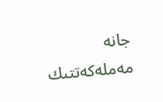جانە مەملەكەتتىك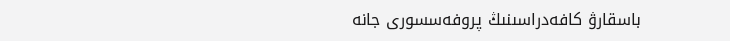باسقارۋ كافەدراسىنىڭ پروفەسسورى جانە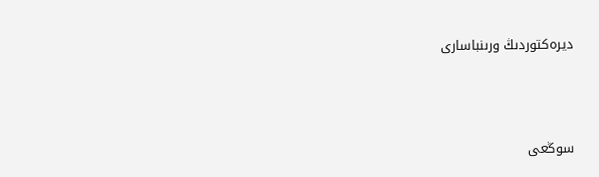ديرەكتوردىڭ ورىنباسارى



سوڭعى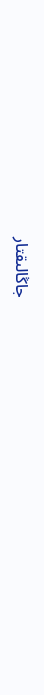جاڭالىقتار